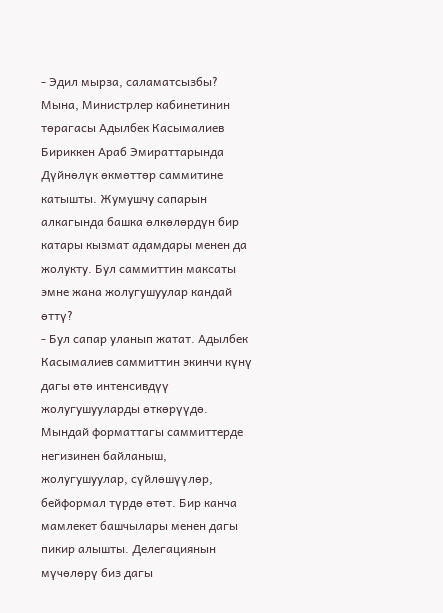- Эдил мырза, саламатсызбы? Мына, Министрлер кабинетинин төрагасы Адылбек Касымалиев Бириккен Араб Эмираттарында Дүйнөлүк өкмөттөр саммитине катышты. Жумушчу сапарын алкагында башка өлкөлөрдүн бир катары кызмат адамдары менен да жолукту. Бул саммиттин максаты эмне жана жолугушуулар кандай өттү?
- Бул сапар уланып жатат. Адылбек Касымалиев саммиттин экинчи күнү дагы өтө интенсивдүү жолугушууларды өткөрүүдө. Мындай форматтагы саммиттерде негизинен байланыш, жолугушуулар, сүйлөшүүлөр, бейформал түрдө өтөт. Бир канча мамлекет башчылары менен дагы пикир алышты. Делегациянын мүчөлөрү биз дагы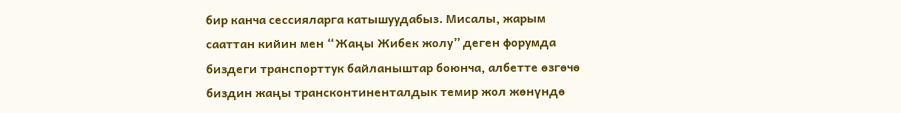бир канча сессияларга катышуудабыз. Мисалы, жарым сааттан кийин мен “Жаңы Жибек жолу” деген форумда биздеги транспорттук байланыштар боюнча, албетте өзгөчө биздин жаңы трансконтиненталдык темир жол жөнүндө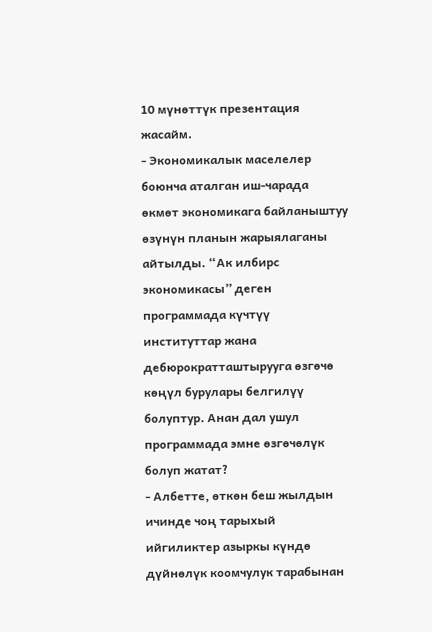10 мүнөттүк презентация жасайм.
- Экономикалык маселелер боюнча аталган иш-чарада өкмөт экономикага байланыштуу өзүнүн планын жарыялаганы айтылды. “Ак илбирс экономикасы” деген программада күчтүү институттар жана дебюрократташтырууга өзгөчө көңүл бурулары белгилүү болуптур. Анан дал ушул программада эмне өзгөчөлүк болуп жатат?
- Албетте, өткөн беш жылдын ичинде чоң тарыхый ийгиликтер азыркы күндө дүйнөлүк коомчулук тарабынан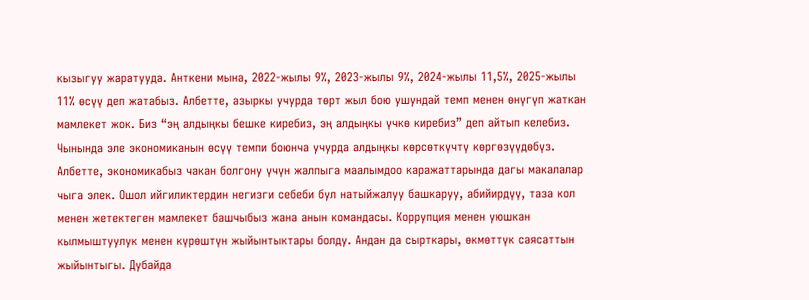кызыгуу жаратууда. Анткени мына, 2022-жылы 9%, 2023-жылы 9%, 2024-жылы 11,5%, 2025-жылы 11% өсүү деп жатабыз. Албетте, азыркы учурда төрт жыл бою ушундай темп менен өнүгүп жаткан мамлекет жок. Биз “эң алдыңкы бешке киребиз, эң алдыңкы үчкө киребиз” деп айтып келебиз. Чынында эле экономиканын өсүү темпи боюнча учурда алдыңкы көрсөткүчтү көргөзүүдөбүз. Албетте, экономикабыз чакан болгону үчүн жалпыга маалымдоо каражаттарында дагы макалалар чыга элек. Ошол ийгиликтердин негизги себеби бул натыйжалуу башкаруу, абийирдүү, таза кол менен жетектеген мамлекет башчыбыз жана анын командасы. Коррупция менен уюшкан кылмыштуулук менен күрөштүн жыйынтыктары болду. Андан да сырткары, өкмөттүк саясаттын жыйынтыгы. Дубайда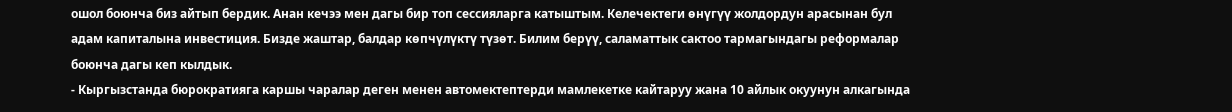ошол боюнча биз айтып бердик. Анан кечээ мен дагы бир топ сессияларга катыштым. Келечектеги өнүгүү жолдордун арасынан бул адам капиталына инвестиция. Бизде жаштар, балдар көпчүлүктү түзөт. Билим берүү, саламаттык сактоо тармагындагы реформалар боюнча дагы кеп кылдык.
- Кыргызстанда бюрократияга каршы чаралар деген менен автомектептерди мамлекетке кайтаруу жана 10 айлык окуунун алкагында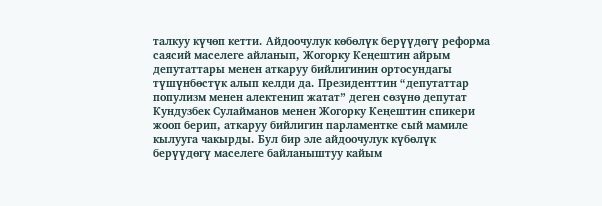талкуу күчөп кетти. Айдоочулук көбөлүк берүүдөгү реформа саясий маселеге айланып, Жогорку Кеңештин айрым депутаттары менен аткаруу бийлигинин ортосундагы түшүнбөстүк алып келди да. Президенттин “депутаттар популизм менен алектенип жатат” деген сөзүнө депутат Кундузбек Сулайманов менен Жогорку Кеңештин спикери жооп берип, аткаруу бийлигин парламентке сый мамиле кылууга чакырды. Бул бир эле айдоочулук күбөлүк берүүдөгү маселеге байланыштуу кайым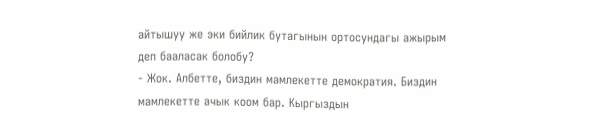айтышуу же эки бийлик бутагынын ортосундагы ажырым деп бааласак болобу?
- Жок. Албетте, биздин мамлекетте демократия. Биздин мамлекетте ачык коом бар. Кыргыздын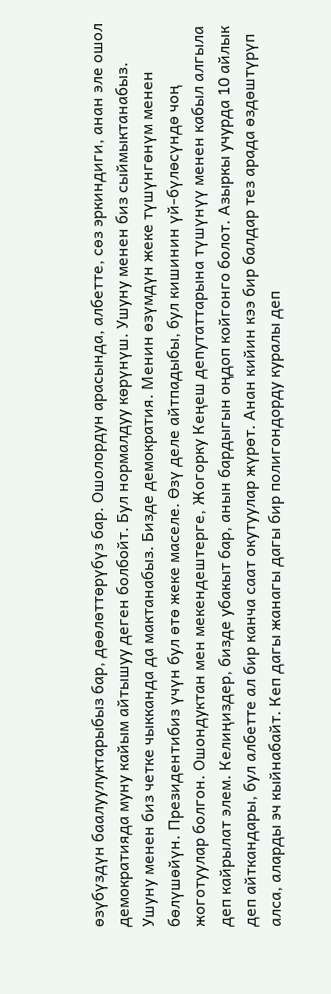өзүбүздүн баалуулуктарыбыз бар, дөөлөттөрүбүз бар. Ошолордун арасында, албетте, сөз эркиндиги, анан эле ошол демократияда муну кайым айтышуу деген болбойт. Бул нормалдуу көрүнүш. Ушуну менен биз сыймыктанабыз. Ушуну менен биз четке чыкканда да мактанабыз. Бизде демократия. Менин өзүмдүн жеке түшүнгөнүм менен бөлүшөйүн. Президентибиз үчүн бул өтө жеке маселе. Өзү деле айтпадыбы, бул кишинин үй-бүлөсүндө чоң жоготуулар болгон. Ошондуктан мен мекендештерге, Жогорку Кеңеш депутаттарына түшүнүү менен кабыл алгыла деп кайрылат элем. Келиңиздер, бизде убакыт бар, анын бардыгын оңдоп койгонго болот. Азыркы учурда 10 айлык деп айткандары, бул албетте ал бир канча саат окутуулар жүрөт. Анан кийин кээ бир балдар тез арада өздөштүрүп алса, аларды эч кыйнабайт. Кеп дагы жанагы дагы бир полигондорду куралы деп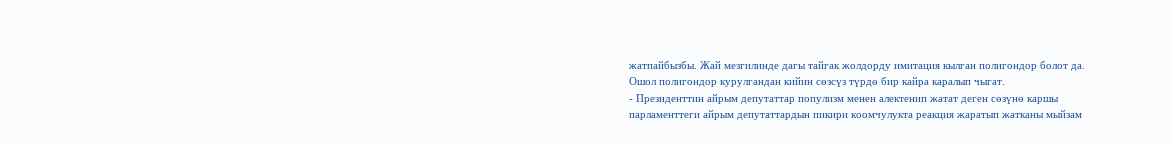жатпайбызбы. Жай мезгилинде дагы тайгак жолдорду имитация кылган полигондор болот да. Ошол полигондор курулгандан кийин сөзсүз түрдө бир кайра каралып чыгат.
- Президенттин айрым депутаттар популизм менен алектенип жатат деген сөзүнө каршы парламенттеги айрым депутаттардын пикири коомчулукта реакция жаратып жатканы мыйзам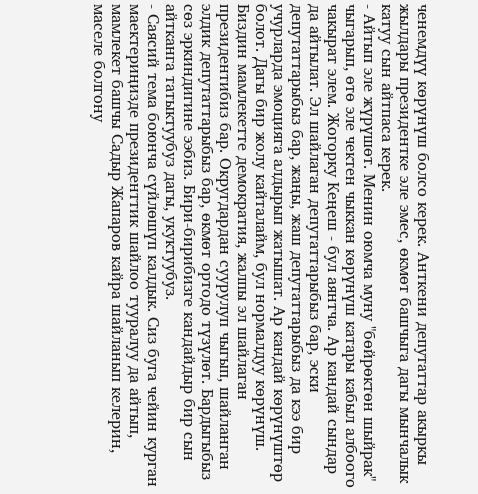ченемдүү көрүнүш болсо керек. Анткени депутаттар акыркы жылдары президентке эле эмес, өкмөт башчыга дагы мынчалык катуу сын айтпаса керек.
- Айтып эле жүрүшөт. Менин оюмча муну "бөйрөктөн шыйрак" чыгарып, өтө эле чектен чыккан көрүнүш катары кабыл албоого чакырат элем. Жогорку Кеңеш - бул аянтча. Ар кандай сындар да айтылат. Эл шайлаган депутаттарыбыз бар, эски депутаттарыбыз бар, жаңы, жаш депутаттарыбыз да кээ бир учурларда эмоцияга алдырып жатышат. Ар кандай көрүнүштөр болот. Дагы бир жолу кайталайм, бул нормалдуу көрүнүш. Биздин мамлекетте демократия, жалпы эл шайлаган президентибиз бар. Округдардан суурулуп чыгып, шайланган элдик депутаттарыбыз бар, өкмөт ортодо түзүлөт. Бардыгыбыз сөз эркиндигине ээбиз. Бири-бирибизге кандайдыр бир сын айтканга татыктуубуз дагы, укуктуубуз.
- Саясий тема боюнча сүйлөшүп калдык. Сиз буга чейин курган маектериңизде президенттик шайлоо тууралуу да айтып, мамлекет башчы Садыр Жапаров кайра шайланып келерин, маселе болгону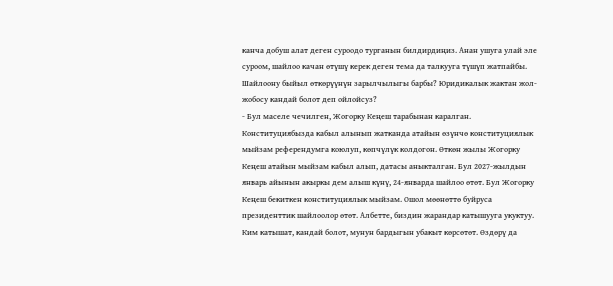канча добуш алат деген суроодо турганын билдирдиңиз. Анан ушуга улай эле суроом, шайлоо качан өтүшү керек деген тема да талкууга түшүп жатпайбы. Шайлоону быйыл өткөрүүнүн зарылчылыгы барбы? Юридикалык жактан жол-жобосу кандай болот деп ойлойсуз?
- Бул маселе чечилген, Жогорку Кеңеш тарабынан каралган. Конституциябызда кабыл алынып жатканда атайын өзүнчө конституциялык мыйзам референдумга коюлуп, көпчүлүк колдогон. Өткөн жылы Жогорку Кеңеш атайын мыйзам кабыл алып, датасы аныкталган. Бул 2027-жылдын январь айынын акыркы дем алыш күнү, 24-январда шайлоо өтөт. Бул Жогорку Кеңеш бекиткен конституциялык мыйзам. Ошол мөөнөттө буйруса президенттик шайлоолор өтөт. Албетте, биздин жарандар катышууга укуктуу. Ким катышат, кандай болот, мунун бардыгын убакыт көрсөтөт. Өздөрү да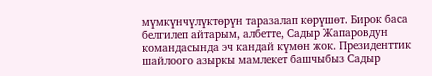мүмкүнчүлүктөрүн таразалап көрүшөт. Бирок баса белгилеп айтарым, албетте, Садыр Жапаровдун командасында эч кандай күмөн жок. Президенттик шайлоого азыркы мамлекет башчыбыз Садыр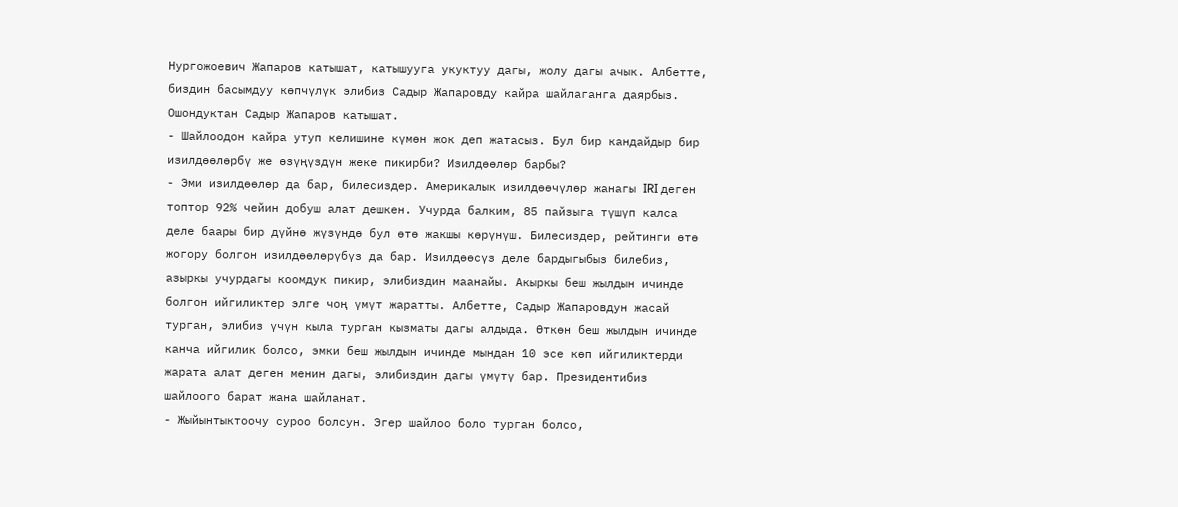Нургожоевич Жапаров катышат, катышууга укуктуу дагы, жолу дагы ачык. Албетте, биздин басымдуу көпчүлүк элибиз Садыр Жапаровду кайра шайлаганга даярбыз. Ошондуктан Садыр Жапаров катышат.
- Шайлоодон кайра утуп келишине күмөн жок деп жатасыз. Бул бир кандайдыр бир изилдөөлөрбү же өзүңүздүн жеке пикирби? Изилдөөлөр барбы?
- Эми изилдөөлөр да бар, билесиздер. Америкалык изилдөөчүлөр жанагы IRI деген топтор 92% чейин добуш алат дешкен. Учурда балким, 85 пайзыга түшүп калса деле баары бир дүйнө жүзүндө бул өтө жакшы көрүнүш. Билесиздер, рейтинги өтө жогору болгон изилдөөлөрүбүз да бар. Изилдөөсүз деле бардыгыбыз билебиз, азыркы учурдагы коомдук пикир, элибиздин маанайы. Акыркы беш жылдын ичинде болгон ийгиликтер элге чоң үмүт жаратты. Албетте, Садыр Жапаровдун жасай турган, элибиз үчүн кыла турган кызматы дагы алдыда. Өткөн беш жылдын ичинде канча ийгилик болсо, эмки беш жылдын ичинде мындан 10 эсе көп ийгиликтерди жарата алат деген менин дагы, элибиздин дагы үмүтү бар. Президентибиз шайлоого барат жана шайланат.
- Жыйынтыктоочу суроо болсун. Эгер шайлоо боло турган болсо,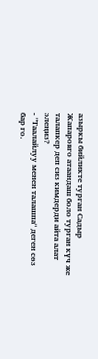азыркы бийликте турган Садыр Жапаровго атаандаш боло турган күч же талапкер деп сиз кимдерди айта алат элеңиз?
- "Таалайлуу менен талашпа" деген сөз бар го.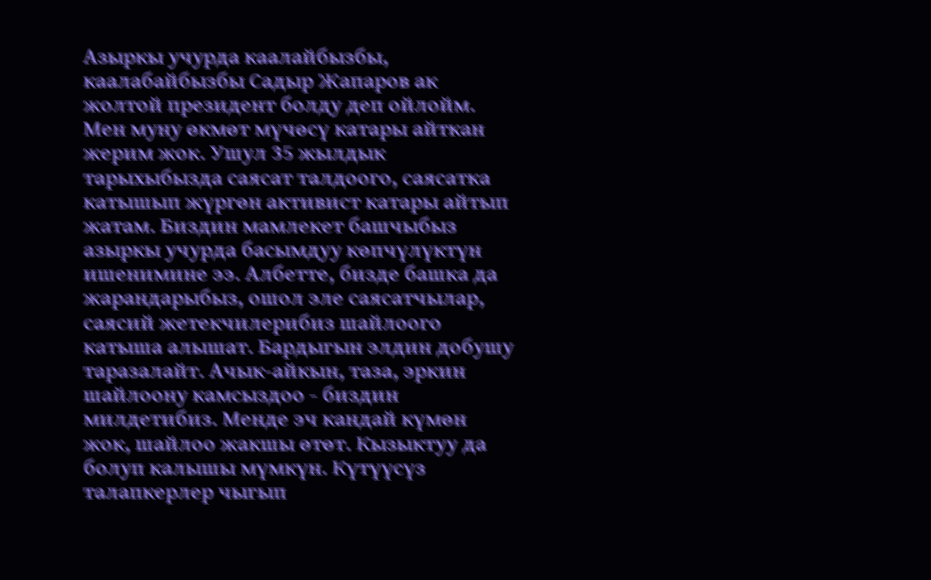Азыркы учурда каалайбызбы, каалабайбызбы Садыр Жапаров ак жолтой президент болду деп ойлойм. Мен муну өкмөт мүчөсү катары айткан жерим жок. Ушул 35 жылдык тарыхыбызда саясат талдоого, саясатка катышып жүргөн активист катары айтып жатам. Биздин мамлекет башчыбыз азыркы учурда басымдуу көпчүлүктүн ишенимине ээ. Албетте, бизде башка да жарандарыбыз, ошол эле саясатчылар, саясий жетекчилерибиз шайлоого катыша алышат. Бардыгын элдин добушу таразалайт. Ачык-айкын, таза, эркин шайлоону камсыздоо - биздин милдетибиз. Менде эч кандай күмөн жок, шайлоо жакшы өтөт. Кызыктуу да болуп калышы мүмкүн. Күтүүсүз талапкерлер чыгып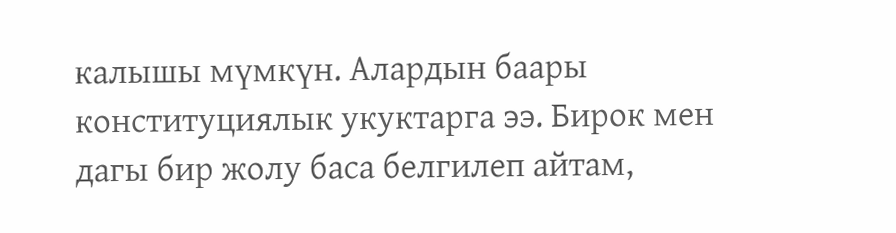калышы мүмкүн. Алардын баары конституциялык укуктарга ээ. Бирок мен дагы бир жолу баса белгилеп айтам,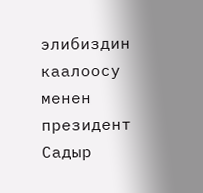элибиздин каалоосу менен президент Садыр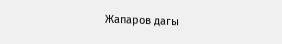Жапаров дагы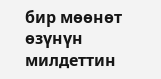бир мөөнөт өзүнүн милдеттин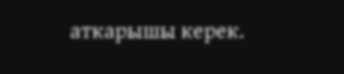аткарышы керек.